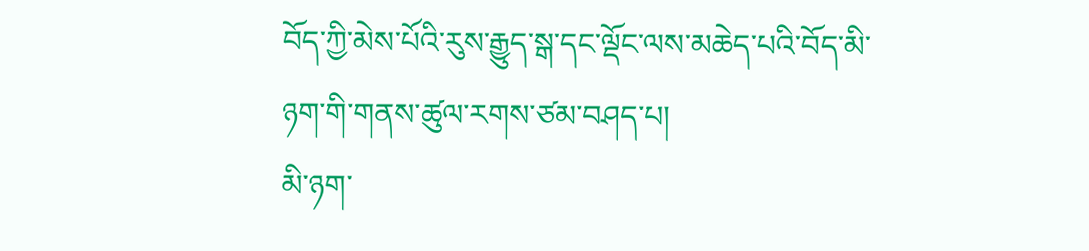བོད་ཀྱི་མེས་པོའི་རུས་རྒྱུད་སྒ་དང་ལྡོང་ལས་མཆེད་པའི་བོད་མི་ཉག་གི་གནས་ཚུལ་རགས་ཙམ་བཤད་པ།
མི་ཉག་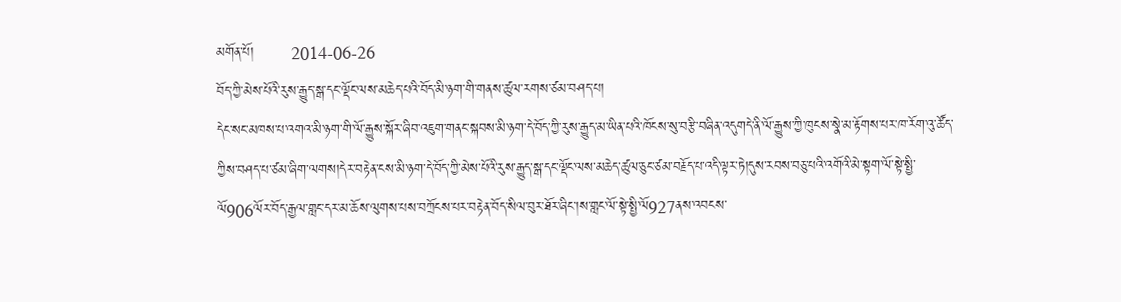མགོན་པོ།        2014-06-26
བོད་ཀྱི་མེས་པོའི་རུས་རྒྱུད་སྒ་དང་ལྡོང་ལས་མཆེད་པའི་བོད་མི་ཉག་གི་གནས་ཚུལ་རགས་ཙམ་བཤད་པ།
དེང་སང་མཁས་པ་འགའ་མི་ཉག་གི་ལོ་རྒྱུས་སྐོར་ཞིབ་འཇུག་གནང་སྐབས་མི་ཉག་དེ་བོད་ཀྱི་རུས་རྒྱུད་མ་ཡིན་པའི་ཁོངས་སུ་བརྩི་བཞིན་འདུགདེ་ནི་ལོ་རྒྱུས་ཀྱི་ཁུངས་སྣེ་མ་རྟོགས་པར་ཁ་རོག་འུ་ཚོད་ཀྱིས་བཤད་པ་ཙམ་ཞིག་ལགས།དེར་བརྟེན་ངས་མི་ཉག་དེ་བོད་ཀྱི་མེས་པོའི་རུས་རྒྱུད་སྒ་དང་ལྡོང་ལས་མཆེད་ཚུལ་ཅུང་ཙམ་བརྗོད་པ་འདི་ལྟར་ཏེ།དུས་རབས་བཅུ་པའི་འགོའི་མེ་སྟག་ལོ་སྟེ་སྤྱི་ལོ906ལོར་བོད་རྒྱལ་གླང་དར་མ་ཆོས་ལུགས་པས་བཀྲོངས་པར་བརྟེན་བོད་སིལ་བུར་ཐོར་ཞིང་།ས་གླང་ལོ་སྟེ་སྤྱི་ལོ927ནས་འབངས་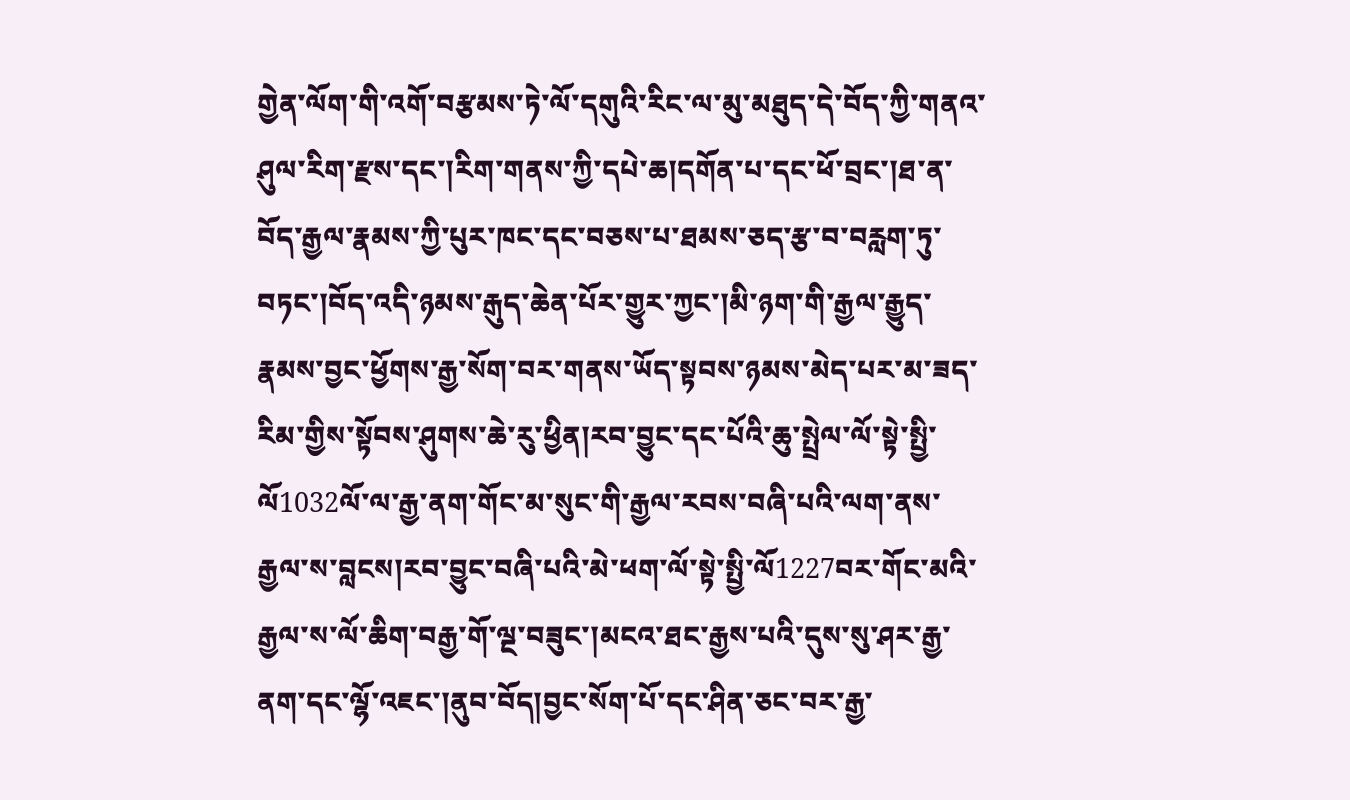གྱེན་ལོག་གི་འགོ་བརྩམས་ཏེ་ལོ་དགུའི་རིང་ལ་མུ་མཐུད་དེ་བོད་ཀྱི་གནའ་ཤུལ་རིག་རྫས་དང་།རིག་གནས་ཀྱི་དཔེ་ཆ།དགོན་པ་དང་ཕོ་བྲང་།ཐ་ན་བོད་རྒྱལ་རྣམས་ཀྱི་པུར་ཁང་དང་བཅས་པ་ཐམས་ཅད་རྩ་བ་བརླག་ཏུ་བཏང་།བོད་འདི་ཉམས་རྒུད་ཆེན་པོར་གྱུར་ཀྱང་།མི་ཉག་གི་རྒྱལ་རྒྱུད་རྣམས་བྱང་ཕྱོགས་རྒྱ་སོག་བར་གནས་ཡོད་སྟབས་ཉམས་མེད་པར་མ་ཟད་རིམ་གྱིས་སྟོབས་ཤུགས་ཆེ་རུ་ཕྱིན།རབ་བྱུང་དང་པོའི་ཆུ་སྤྲེལ་ལོ་སྟེ་སྤྱི་ལོ1032ལོ་ལ་རྒྱ་ནག་གོང་མ་སུང་གི་རྒྱལ་རབས་བཞི་པའི་ལག་ནས་རྒྱལ་ས་བླངས།རབ་བྱུང་བཞི་པའི་མེ་ཕག་ལོ་སྟེ་སྤྱི་ལོ1227བར་གོང་མའི་རྒྱལ་ས་ལོ་ཆིག་བརྒྱ་གོ་ལྔ་བཟུང་།མངའ་ཐང་རྒྱས་པའི་དུས་སུ་ཤར་རྒྱ་ནག་དང་ལྷོ་འཇང་།ནུབ་བོད།བྱང་སོག་པོ་དང་ཤིན་ཅང་བར་རྒྱ་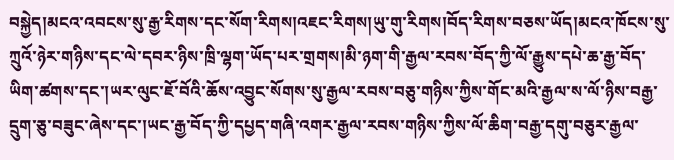བསྐྱེད།མངའ་འབངས་སུ་རྒྱ་རིགས་དང་སོག་རིགས།འཇང་རིགས།ཡུ་གུ་རིགས།བོད་རིགས་བཅས་ཡོད།མངའ་ཁོངས་སུ་ཀྲུའོ་ཉེར་གཉིས་དང་ལེ་དབར་ཉིས་ཁྲི་ལྷག་ཡོད་པར་གྲགས།མི་ཉག་གི་རྒྱལ་རབས་བོད་ཀྱི་ལོ་རྒྱུས་དཔེ་ཆ་རྒྱ་བོད་ཡིག་ཚགས་དང་།ཡར་ལུང་ཇོ་བོའི་ཆོས་འབྱུང་སོགས་སུ་རྒྱལ་རབས་བཅུ་གཉིས་ཀྱིས་གོང་མའི་རྒྱལ་ས་ལོ་ཉིས་བརྒྱ་དྲུག་ཅུ་བཟུང་ཞེས་དང་།ཡང་རྒྱ་བོད་ཀྱི་དཔྱད་གཞི་འགར་རྒྱལ་རབས་གཉིས་ཀྱིས་ལོ་ཆིག་བརྒྱ་དགུ་བཅུར་རྒྱལ་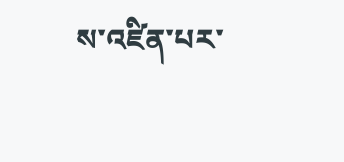ས་འཛིན་པར་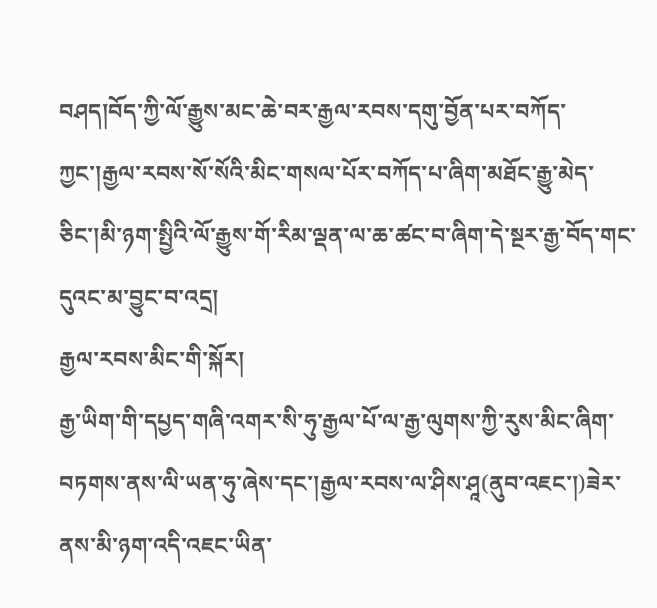བཤད།བོད་ཀྱི་ལོ་རྒྱུས་མང་ཆེ་བར་རྒྱལ་རབས་དགུ་བྱོན་པར་བཀོད་ཀྱང་།རྒྱལ་རབས་སོ་སོའི་མིང་གསལ་པོར་བཀོད་པ་ཞིག་མཐོང་རྒྱུ་མེད་ཅིང་།མི་ཉག་སྤྱིའི་ལོ་རྒྱུས་གོ་རིམ་ལྡན་ལ་ཆ་ཚང་བ་ཞིག་དེ་སྔར་རྒྱ་བོད་གང་དུའང་མ་བྱུང་བ་འདྲ།
རྒྱལ་རབས་མིང་གི་སྐོར།
རྒྱ་ཡིག་གི་དཔྱད་གཞི་འགར་སི་ཧུ་རྒྱལ་པོ་ལ་རྒྱ་ལུགས་ཀྱི་རུས་མིང་ཞིག་བཏགས་ནས་ལི་ཡན་ཧུ་ཞེས་དང་།རྒྱལ་རབས་ལ་ཤིས་ཤཱ(ནུབ་འཇང་།)ཟེར་ནས་མི་ཉག་འདི་འཇང་ཡིན་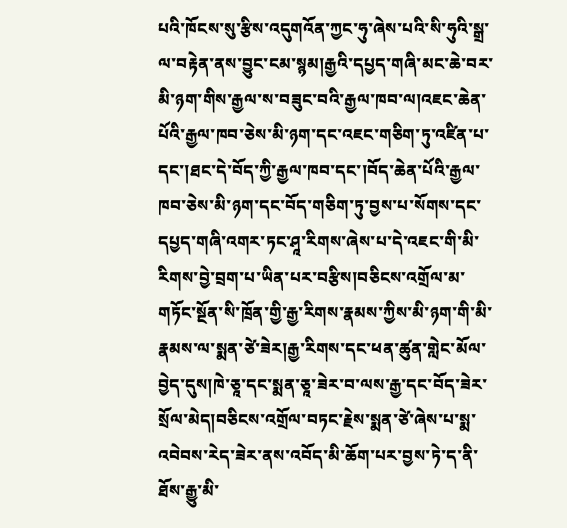པའི་ཁོངས་སུ་རྩིས་འདུགའོན་ཀྱང་ཧུ་ཞེས་པའི་སི་ཧུའི་སྒྲ་ལ་བརྟེན་ནས་བྱུང་ངམ་སྙམ།རྒྱའི་དཔྱད་གཞི་མང་ཆེ་བར་མི་ཉག་གིས་རྒྱལ་ས་བཟུང་བའི་རྒྱལ་ཁབ་ལ།འཇང་ཆེན་པོའི་རྒྱལ་ཁབ་ཅེས་མི་ཉག་དང་འཇང་གཅིག་ཏུ་འཛིན་པ་དང་།ཐང་དེ་བོད་ཀྱི་རྒྱལ་ཁབ་དང་།བོད་ཆེན་པོའི་རྒྱལ་ཁབ་ཅེས་མི་ཉག་དང་བོད་གཅིག་ཏུ་བྱས་པ་སོགས་དང་དཔྱད་གཞི་འགར་ཏང་ཤཱ་རིགས་ཞེས་པ་དེ་འཇང་གི་མི་རིགས་བྱེ་བྲག་པ་ཡིན་པར་བརྩིས།བཅིངས་འགྲོལ་མ་གཏོང་སྔོན་སི་ཁྲོན་གྱི་རྒྱ་རིགས་རྣམས་ཀྱིས་མི་ཉག་གི་མི་རྣམས་ལ་སྨན་ཙེ་ཟེར།རྒྱ་རིགས་དང་ཕན་ཚུན་གླེང་མོལ་བྱེད་དུས།ཁེ་ཅཱ་དང་སྨན་ཅཱ་ཟེར་བ་ལས་རྒྱ་དང་བོད་ཟེར་སྲོལ་མེད།བཅིངས་འགྲོལ་བཏང་རྗེས་སྨན་ཙེ་ཞེས་པ་སྨ་འབེབས་རེད་ཟེར་ནས་འབོད་མི་ཆོག་པར་བྱས་ཏེ་ད་ནི་ཐོས་རྒྱུ་མི་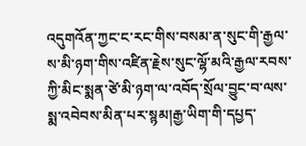འདུགའོན་ཀྱང་ང་རང་གིས་བསམ་ན་སུང་གི་རྒྱལ་ས་མི་ཉག་གིས་འཛིན་རྗེས་སུང་ལྷོ་མའི་རྒྱལ་རབས་ཀྱི་མིང་སྨན་ཙེ་མི་ཉག་ལ་འབོད་སྲོལ་བྱུང་བ་ལས་སྨ་འབེབས་མིན་པར་སྙམ།རྒྱ་ཡིག་གི་དཔྱད་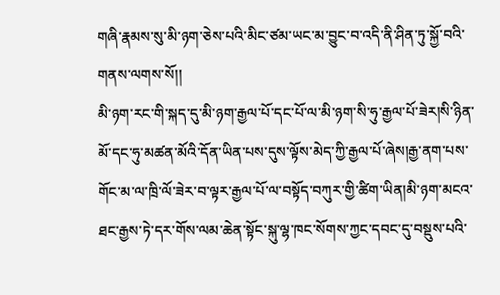གཞི་རྣམས་སུ་མི་ཉག་ཅེས་པའི་མིང་ཙམ་ཡང་མ་བྱུང་བ་འདི་ནི་ཤིན་ཏུ་སྐྱོ་བའི་གནས་ལགས་སོ།།
མི་ཉག་རང་གི་སྐད་དུ་མི་ཉག་རྒྱལ་པོ་དང་པོ་ལ་མི་ཉག་སི་ཧུ་རྒྱལ་པོ་ཟེར།སི་ཉིན་མོ་དང་ཧུ་མཚན་མོའི་དོན་ཡིན་པས་དུས་ལྟོས་མེད་ཀྱི་རྒྱལ་པོ་ཞེས།རྒྱ་ནག་པས་གོང་མ་ལ་ཁྲི་ལོ་ཟེར་བ་ལྟར་རྒྱལ་པོ་ལ་བསྟོད་བཀུར་གྱི་ཚིག་ཡིན།མི་ཉག་མངའ་ཐང་རྒྱས་ཏེ་དར་གོས་ལམ་ཆེན་སྟོང་སྐུ་ལྷ་ཁང་སོགས་ཀྱང་དབང་དུ་བསྡུས་པའི་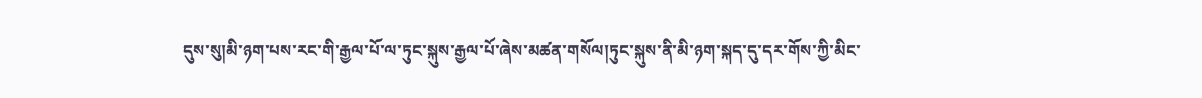དུས་སུ།མི་ཉག་པས་རང་གི་རྒྱལ་པོ་ལ་ཏུང་སྐུས་རྒྱལ་པོ་ཞེས་མཚན་གསོལ།ཏུང་སྐུས་ནི་མི་ཉག་སྐད་དུ་དར་གོས་ཀྱི་མིང་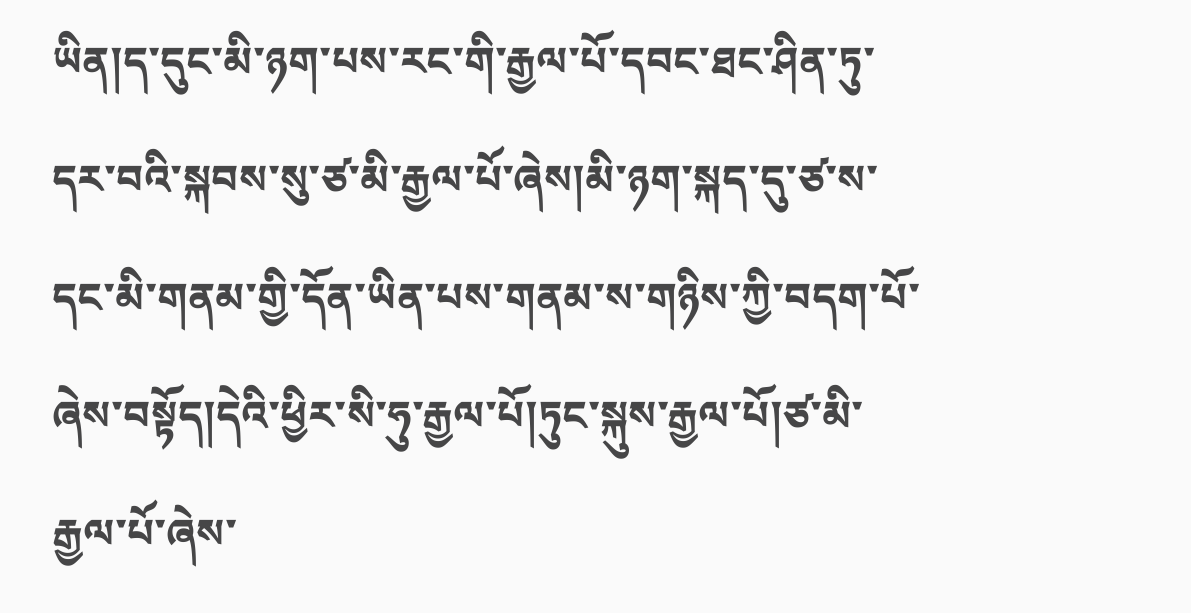ཡིན།ད་དུང་མི་ཉག་པས་རང་གི་རྒྱལ་པོ་དབང་ཐང་ཤིན་ཏུ་དར་བའི་སྐབས་སུ་ཙ་མི་རྒྱལ་པོ་ཞེས།མི་ཉག་སྐད་དུ་ཙ་ས་དང་མི་གནམ་གྱི་དོན་ཡིན་པས་གནམ་ས་གཉིས་ཀྱི་བདག་པོ་ཞེས་བསྟོད།དེའི་ཕྱིར་སི་ཧུ་རྒྱལ་པོ།ཏུང་སྐུས་རྒྱལ་པོ།ཙ་མི་རྒྱལ་པོ་ཞེས་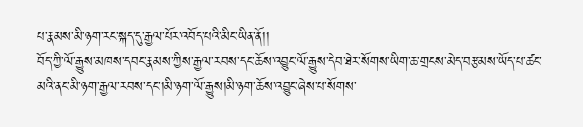པ་རྣམས་མི་ཉག་རང་སྐད་དུ་རྒྱལ་པོར་འབོད་པའི་མིང་ཡིན་ནོ།།
བོད་ཀྱི་ལོ་རྒྱུས་མཁས་དབང་རྣམས་ཀྱིས་རྒྱལ་རབས་དང་ཆོས་འབྱུང་ལོ་རྒྱུས་དེབ་ཐེར་སོགས་ཡིག་ཆ་གྲངས་མེད་བརྩམས་ཡོད་པ་ཚང་མའི་ནང་མི་ཉག་རྒྱལ་རབས་དང་།མི་ཉག་ལོ་རྒྱུས།མི་ཉག་ཆོས་འབྱུང་ཞེས་པ་སོགས་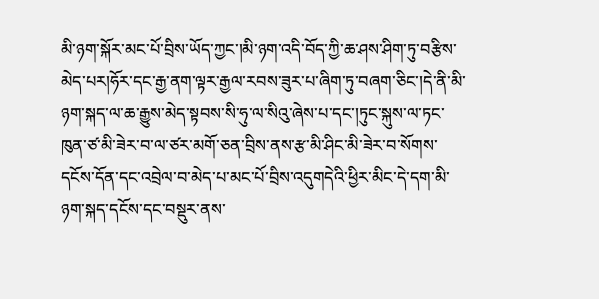མི་ཉག་སྐོར་མང་པོ་བྲིས་ཡོད་ཀྱང་།མི་ཉག་འདི་བོད་ཀྱི་ཆ་ཤས་ཤིག་ཏུ་བརྩིས་མེད་པར།ཧོར་དང་རྒྱ་ནག་ལྟར་རྒྱལ་རབས་ཟུར་པ་ཞིག་ཏུ་བཞག་ཅིང་།དེ་ནི་མི་ཉག་སྐད་ལ་ཆ་རྒྱུས་མེད་སྟབས་སི་ཧུ་ལ་སིའུ་ཞེས་པ་དང་།ཏུང་སྐུས་ལ་ཏང་ཁུན་ཙ་མི་ཟེར་བ་ལ་ཙར་མགོ་ཅན་བྲིས་ནས་རྩ་མི་ཤིང་མི་ཟེར་བ་སོགས་དངོས་དོན་དང་འབྲེལ་བ་མེད་པ་མང་པོ་བྲིས་འདུགདེའི་ཕྱིར་མིང་དེ་དག་མི་ཉག་སྐད་དངོས་དང་བསྡུར་ནས་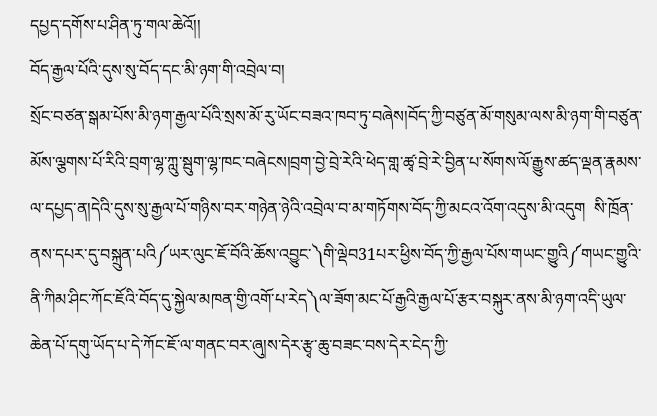དཔྱད་དགོས་པ་ཤིན་ཏུ་གལ་ཆེའོ།།
བོད་རྒྱལ་པོའི་དུས་སུ་བོད་དང་མི་ཉག་གི་འབྲེལ་བ།
སྲོང་བཙན་སྒམ་པོས་མི་ཉག་རྒྱལ་པོའི་སྲས་མོ་རུ་ཡོང་བཟའ་ཁབ་ཏུ་བཞེས།བོད་ཀྱི་བཙུན་མོ་གསུམ་ལས་མི་ཉག་གི་བཙུན་མོས་ལྕགས་པོ་རིའི་བྲག་ལྷ་ཀླུ་སྦུག་ལྷ་ཁང་བཞེངས།བྲག་བྱེ་བྲེ་རེའི་ཕེད་གླ་ཚྭ་བྲེ་རེ་བྱིན་པ་སོགས་ལོ་རྒྱུས་ཚད་ལྡན་རྣམས་ལ་དཔྱད་ན།དེའི་དུས་སུ་རྒྱལ་པོ་གཉིས་བར་གཉེན་ཉེའི་འབྲེལ་བ་མ་གཏོགས་བོད་ཀྱི་མངའ་འོག་འདུས་མི་འདུག  སི་ཁྲོན་ནས་དཔར་དུ་བསྐྲུན་པའི༼ཡར་ལུང་ཇོ་བོའི་ཆོས་འབྱུང་༽གི་ལྡེབ31པར་ཕྱིས་བོད་ཀྱི་རྒྱལ་པོས་གཡང་གྱུའི༼གཡང་གྱུའི་ནི་ཀིམ་ཤིང་ཀོང་ཇོའི་བོད་དུ་སྐྱེལ་མཁན་གྱི་འགོ་པ་རེད༽ལ་ཟོག་མང་པོ་རྒྱའི་རྒྱལ་པོ་རྩར་བསྐུར་ནས་མི་ཉག་འདི་ཡུལ་ཆེན་པོ་དགུ་ཡོད་པ་དེ་ཀོང་ཇོ་ལ་གནང་བར་ཞུ།ས་དེར་རྩྭ་ཆུ་བཟང་བས་དེར་ངེད་ཀྱི་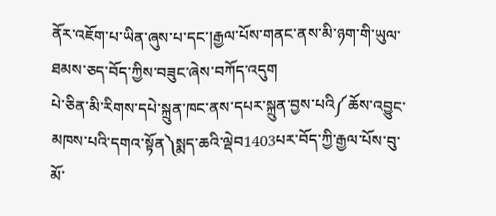ནོར་འཇོག་པ་ཡིན་ཞུས་པ་དང་།རྒྱལ་པོས་གནང་ནས་མི་ཉག་གི་ཡུལ་ཐམས་ཅད་བོད་ཀྱིས་བཟུང་ཞེས་བཀོད་འདུག
པེ་ཅིན་མི་རིགས་དཔེ་སྐྲུན་ཁང་ནས་དཔར་སྐྲུན་བྱས་པའི༼ཆོས་འབྱུང་མཁས་པའི་དགའ་སྟོན༽སྨད་ཆའི་ལྡེབ1403པར་བོད་ཀྱི་རྒྱལ་པོས་བུ་མོ་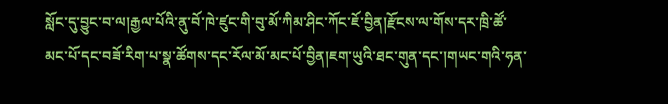སློང་དུ་བྱུང་བ་ལ།རྒྱལ་པོའི་ནུ་བོ་ཁེ་ཛུང་གི་བུ་མོ་ཀིམ་ཤིང་ཀོང་ཇོ་བྱིན།རྫོངས་ལ་གོས་དར་ཁྲི་ཚོ་མང་པོ་དང་བཟོ་རིག་པ་སྣ་ཚོགས་དང་རོལ་མོ་མང་པོ་བྱིན།ཇག་ཡུའི་ཐང་གུན་དང་།གཡང་གའི་ཧན་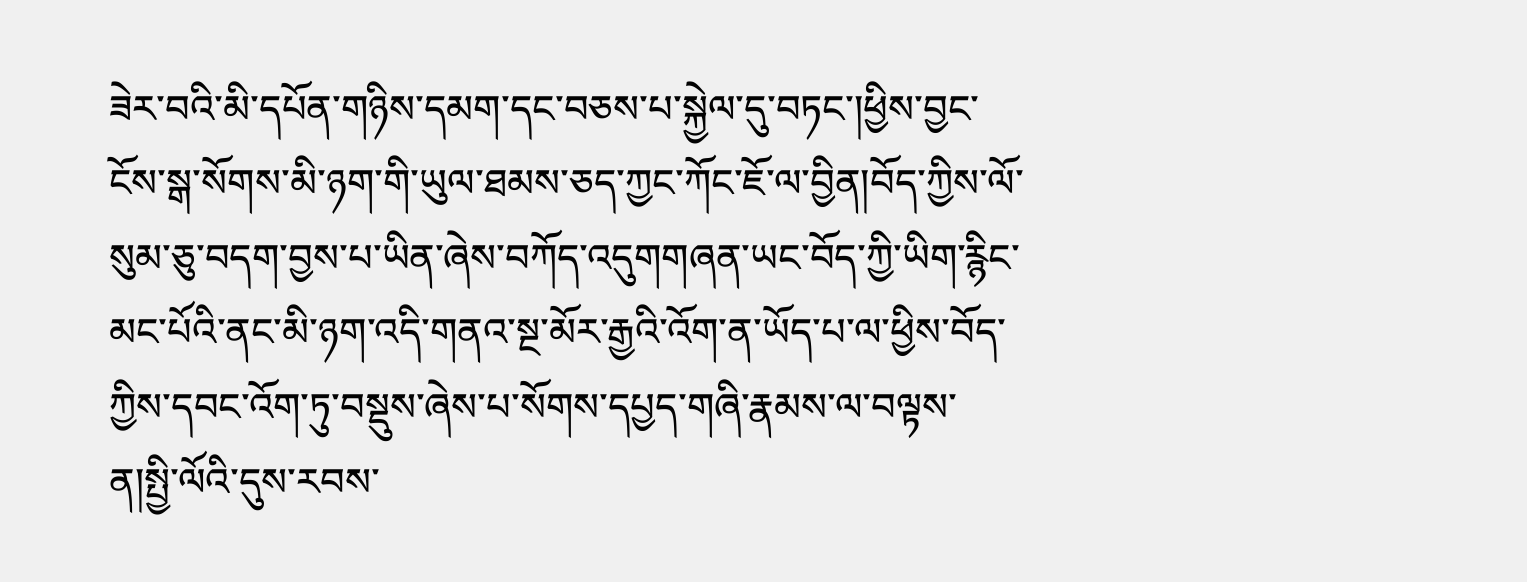ཟེར་བའི་མི་དཔོན་གཉིས་དམག་དང་བཅས་པ་སྐྱེལ་དུ་བཏང་།ཕྱིས་བྱང་ངོས་སྒ་སོགས་མི་ཉག་གི་ཡུལ་ཐམས་ཅད་ཀྱང་ཀོང་ཇོ་ལ་བྱིན།བོད་ཀྱིས་ལོ་སུམ་ཅུ་བདག་བྱས་པ་ཡིན་ཞེས་བཀོད་འདུགགཞན་ཡང་བོད་ཀྱི་ཡིག་རྙིང་མང་པོའི་ནང་མི་ཉག་འདི་གནའ་སྔ་མོར་རྒྱའི་འོག་ན་ཡོད་པ་ལ་ཕྱིས་བོད་ཀྱིས་དབང་འོག་ཏུ་བསྡུས་ཞེས་པ་སོགས་དཔྱད་གཞི་རྣམས་ལ་བལྟས་ན།སྤྱི་ལོའི་དུས་རབས་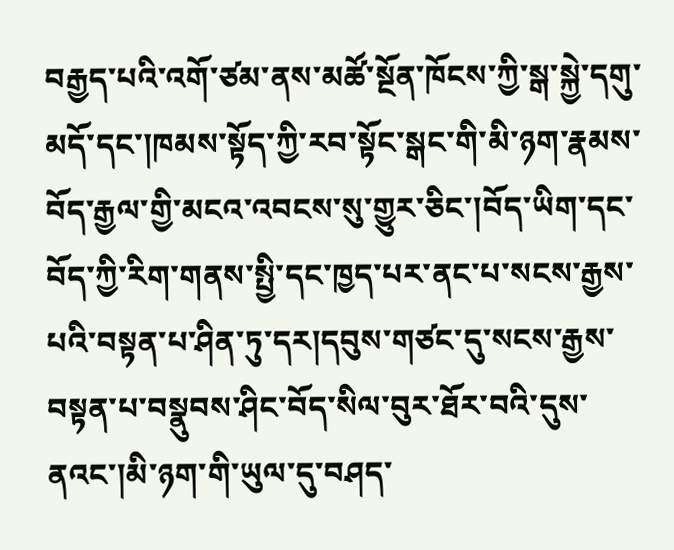བརྒྱད་པའི་འགོ་ཙམ་ནས་མཚོ་སྔོན་ཁོངས་ཀྱི་སྒ་སྐྱེ་དགུ་མདོ་དང་།ཁམས་སྟོད་ཀྱི་རབ་སྟོང་སྒང་གི་མི་ཉག་རྣམས་བོད་རྒྱལ་གྱི་མངའ་འབངས་སུ་གྱུར་ཅིང་།བོད་ཡིག་དང་བོད་ཀྱི་རིག་གནས་སྤྱི་དང་ཁྱད་པར་ནང་པ་སངས་རྒྱས་པའི་བསྟན་པ་ཤིན་ཏུ་དར།དབུས་གཙང་དུ་སངས་རྒྱས་བསྟན་པ་བསྣུབས་ཤིང་བོད་སིལ་བུར་ཐོར་བའི་དུས་ནའང་།མི་ཉག་གི་ཡུལ་དུ་བཤད་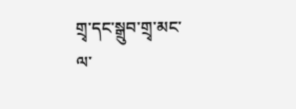གྲྭ་དང་སྒྲུབ་གྲྭ་མང་ལ་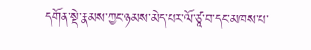དགོན་སྡེ་རྣམས་ཀྱང་ཉམས་མེད་པར་ལོ་ཙཱ་བ་དང་མཁས་པ་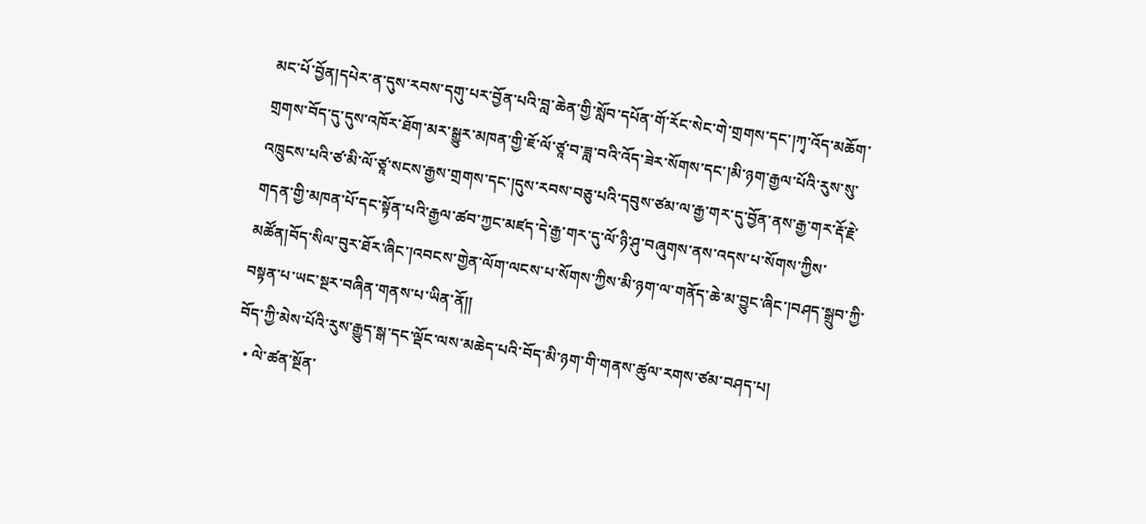མང་པོ་བྱོན།དཔེར་ན་དུས་རབས་དགུ་པར་བྱོན་པའི་བླ་ཆེན་གྱི་སློབ་དཔོན་གོ་རོང་སེང་གེ་གྲགས་དང་།ཀྭ་འོད་མཆོག་གྲགས་བོད་དུ་དུས་འཁོར་ཐོག་མར་སྒྱུར་མཁན་གྱི་ཇོ་ལོ་ཙཱ་བ་ཟླ་བའི་འོད་ཟེར་སོགས་དང་།མི་ཉག་རྒྱལ་པོའི་རུས་སུ་འཁྲུངས་པའི་ཙ་མི་ལོ་ཙཱ་སངས་རྒྱས་གྲགས་དང་།དུས་རབས་བཅུ་པའི་དབུས་ཙམ་ལ་རྒྱ་གར་དུ་བྱོན་ནས་རྒྱ་གར་རྡོ་རྗེ་གདན་གྱི་མཁན་པོ་དང་སྟོན་པའི་རྒྱལ་ཚབ་ཀྱང་མཛད་དེ་རྒྱ་གར་དུ་ལོ་ཉི་ཤུ་བཞུགས་ནས་འདས་པ་སོགས་ཀྱིས་མཚོན།བོད་སིལ་བུར་ཐོར་ཞིང་།འབངས་གྱེན་ལོག་ལངས་པ་སོགས་ཀྱིས་མི་ཉག་ལ་གནོད་ཆེ་མ་བྱུང་ཞིང་།བཤད་སྒྲུབ་ཀྱི་བསྟན་པ་ཡང་སྔར་བཞིན་གནས་པ་ཡིན་ནོ།།
བོད་ཀྱི་མེས་པོའི་རུས་རྒྱུད་སྒ་དང་ལྡོང་ལས་མཆེད་པའི་བོད་མི་ཉག་གི་གནས་ཚུལ་རགས་ཙམ་བཤད་པ།
  • ལེ་ཚན་སྔོན་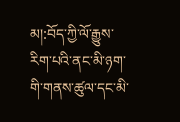མ།:བོད་ཀྱི་ལོ་རྒྱུས་རིག་པའི་ནང་མི་ཉག་གི་གནས་ཚུལ་དང་མི་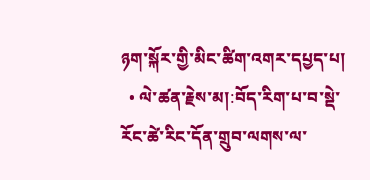ཉག་སྐོར་གྱི་མིང་ཚིག་འགར་དཔྱད་པ།
  • ལེ་ཚན་རྗེས་མ།:བོད་རིག་པ་བ་སྡེ་རོང་ཚེ་རིང་དོན་གྲུབ་ལགས་ལ་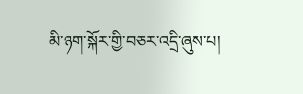མི་ཉག་སྐོར་གྱི་བཅར་འདྲི་ཞུས་པ།